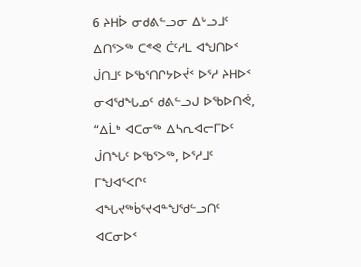6 ᔨᕼᐆ ᓂᑯᕕᓪᓗᓂ ᐃᒡᓗᒧᑦ ᐃᑎᕐᐳᖅ ᑕᕝᕙ ᑖᑦᓱᒪ ᐊᖑᑎᐅᑉ ᒎᑎᒧᑦ ᐅᖃᕐᑎᒋᔭᐅᔫᑉ ᐅᕐᓱ ᔨᕼᐅᑉ ᓂᐊᖁᖓᓄᑦ ᑯᕕᓪᓗᒍ ᐅᖃᐅᑎᕚ, “ᐃᒫᒃ ᐊᑕᓂᖅ ᐃᓴᕆᐊᓕᒥᐅᑦ ᒎᑎᖓᑦ ᐅᖃᕐᐳᖅ, ᐅᕐᓱᒧᑦ ᒥᖑᐊᕐᐸᒋᑦ ᐊᖓᔪᖅᑳᕐᔪᐊᓐᖑᖁᓪᓗᑎᑦ ᐊᑕᓂᐅᑉ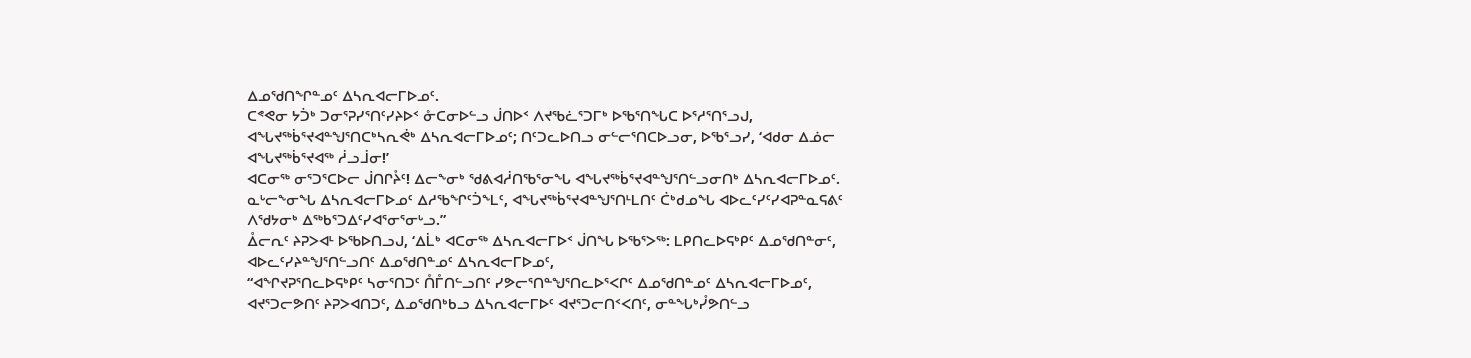ᐃᓄᖁᑎᖏᓐᓄᑦ ᐃᓴᕆᐊᓕᒥᐅᓄᑦ.
ᑕᕝᕙᓂ ᔭᑑᒃ ᑐᓂᕐᕈᓯᕐᑎᑦᓯᔨᐅᑉ ᓁᑕᓂᐅᓪᓗ ᒎᑎᐅᑉ ᐱᔪᖃᓛᕐᑐᒥᒃ ᐅᖃᕐᑎᖓᑕ ᐅᕐᓱᕐᑎᕐᓗᒍ, ᐊᖓᔪᖅᑳᕐᔪᐊᓐᖑᕐᑎᑕᒃᓴᕆᕚᒃ ᐃᓴᕆᐊᓕᒥᐅᓄᑦ; ᑎᑦᑐᓚᐅᑎᓗ ᓂᓪᓕᕐᑎᑕᐅᓗᓂ, ᐅᖃᕐᓗᓯ, ‘ᐊᑯᓂ ᐃᓅᓕ ᐊᖓᔪᖅᑳᕐᔪᐊᖅ ᓲᓗᒨᓂ!’
ᐊᑕᓂᖅ ᓂᕐᑐᕐᑕᐅᓕ ᒎᑎᒋᔧᑦ! ᐃᓕᖕᓂᒃ ᖁᕕᐊᓲᑎᖃᕐᓂᖓ ᐊᖓᔪᖅᑳᕐᔪᐊᓐᖑᕐᑎᓪᓗᓂᑎᒃ ᐃᓴᕆᐊᓕᒥᐅᓄᑦ. ᓇᒡᓕᖕᓂᖓ ᐃᓴᕆᐊᓕᒥᐅᓄᑦ ᐃᓱᖃᖏᑦᑑᖕᒪᑦ, ᐊᖓᔪᖅᑳᕐᔪᐊᓐᖑᕐᑎᒻᒪᑎᑦ ᑖᒃᑯᓄᖓ ᐊᐅᓚᑦᓯᑦᓯᐊᕈᓐᓇᕋᕕᑦ ᐱᖁᔭᓂᒃ ᐃᖅᑲᕐᑐᐃᑦᓯᐊᕐᓂᕐᓂᒡᓗ.”
ᐂᓕᕆᑦ ᔨᕈᐳᐊᒻ ᐅᖃᐅᑎᓗᒍ, ‘ᐃᒫᒃ ᐊᑕᓂᖅ ᐃᓴᕆᐊᓕᒥᐅᑉ ᒎᑎᖓ ᐅᖃᕐᐳᖅ: ᒪᑭᑎᓚᐅᕋᒃᑭᑦ ᐃᓄᖁᑎᓐᓂᑦ, ᐊᐅᓚᑦᓯᔨᓐᖑᕐᑎᓪᓗᑎᑦ ᐃᓄᖁᑎᓐᓄᑦ ᐃᓴᕆᐊᓕᒥᐅᓄᑦ,
“ᐊᖏᔪᕈᕐᑎᓚᐅᕋᒃᑭᑦ ᓴᓂᕐᑎᑐᑦ ᑍᒤᑎᓪᓗᑎᑦ ᓯᕗᓕᕐᑎᓐᖑᕐᑎᓚᐅᕐᐸᒋᑦ ᐃᓄᖁᑎᓐᓄᑦ ᐃᓴᕆᐊᓕᒥᐅᓄᑦ, ᐊᔪᕐᑐᓕᕗᑎᑦ ᔨᕈᐳᐊᑎᑐᑦ, ᐃᓄᖁᑎᒃᑲᓗ ᐃᓴᕆᐊᓕᒥᐅᑦ ᐊᔪᕐᑐᓕᑎᑉᐸᑎᑦ, ᓂᓐᖓᒃᓮᕗᑎᓪᓗ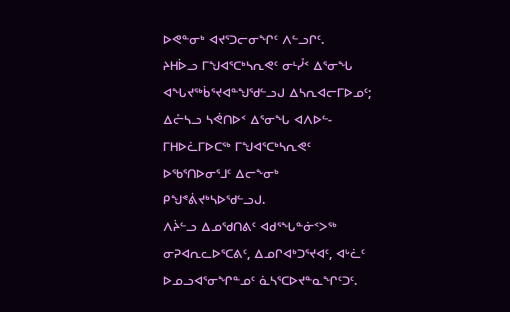ᐅᕙᓐᓂᒃ ᐊᔪᕐᑐᓕᓂᖏᑦ ᐱᓪᓗᒋᑦ.
ᔨᕼᐆᓗ ᒥᖑᐊᕐᑕᒃᓴᕆᕙᑦ ᓂᒻᓮᑉ ᐃᕐᓂᖓ ᐊᖓᔪᖅᑳᕐᔪᐊᓐᖑᖁᓪᓗᒍ ᐃᓴᕆᐊᓕᒥᐅᓄᑦ; ᐃᓔᓴᓗ ᓴᕚᑎᐅᑉ ᐃᕐᓂᖓ ᐊᐱᐅᓪ-ᒥᕼᐅᓛᒥᐅᑕᖅ ᒥᖑᐊᕐᑕᒃᓴᕆᕙᑦ ᐅᖃᕐᑎᐅᓂᕐᒧᑦ ᐃᓕᖕᓂᒃ ᑭᖑᕝᕖᔪᒃᓴᐅᖁᓪᓗᒍ.
ᐱᔩᓪᓗ ᐃᓄᖁᑎᕕᑦ ᐊᑯᕐᖓᓐᓃᑉᐳᖅ ᓂᕈᐊᕆᓚᐅᕐᑕᕕᑦ, ᐃᓄᒋᐊᒃᑐᕐᔪᐊᑦ, ᐊᒡᓛᑦ ᐅᓄᓗᐊᕐᓂᖏᓐᓄᑦ ᓈᓴᕐᑕᐅᔪᓐᓇᖏᑦᑐᑦ.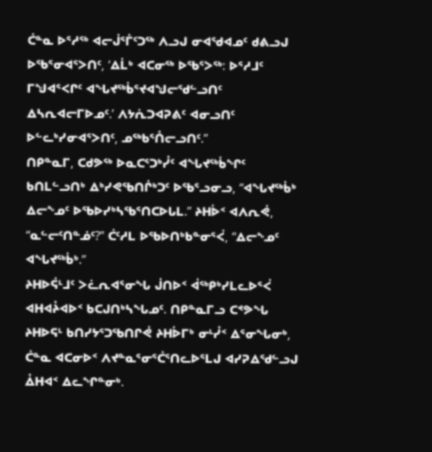ᑖᓐᓇ ᐅᕐᓱᖅ ᐊᓕᒎᕐᒦᑦᑐᖅ ᐱᓗᒍ ᓂᐊᖁᐊᓄᑦ ᑯᕕᓗᒍ ᐅᖃᕐᓂᐊᕐᐳᑎᑦ, ‘ᐃᒫᒃ ᐊᑕᓂᖅ ᐅᖃᕐᐳᖅ: ᐅᕐᓱᒧᑦ ᒥᖑᐊᕐᐸᒋᑦ ᐊᖓᔪᖅᑳᕐᔪᐊᖑᓕᖁᓪᓗᑎᑦ ᐃᓴᕆᐊᓕᒥᐅᓄᑦ.’ ᐱᔭᕇᑐᐊᕈᕕᑦ ᐊᓂᓗᑎᑦ ᐅᓪᓚᒃᓯᓂᐊᕐᐳᑎᑦ, ᓄᖅᑲᕐᑍᓕᓗᑎᑦ.”
ᑎᑭᓐᓇᒥ, ᑕᑯᕗᖅ ᐅᓇᑕᕐᑐᒃᓮᑦ ᐊᖓᔪᖅᑳᖏᑦ ᑲᑎᒪᓪᓗᑎᒃ ᐃᒃᓯᕙᖃᑎᒌᒃᑐᑦ ᐅᖃᕐᓗᓂᓗ, “ᐊᖓᔪᖅᑳᒃ ᐃᓕᖕᓄᑦ ᐅᖃᐅᓯᒃᓴᖃᕐᑎᑕᐅᒐᒪ.” ᔨᕼᐆᑉ ᐊᐱᕆᕚ, “ᓇᓪᓕᑦᑎᓐᓅᑦ?” ᑖᑦᓱᒪ ᐅᖃᐅᑎᒃᑲᓐᓂᕐᐹ, “ᐃᓕᖕᓄᑦ ᐊᖓᔪᖅᑳᒃ.”
ᔨᕼᐅᕌᒻᒧᑦ ᐳᓛᕆᐊᕐᓂᖓ ᒎᑎᐅᑉ ᐋᖅᑭᒃᓯᒪᓚᐅᕐᐹ ᐊᕼᐊᔧᐊᐅᑉ ᑲᑕᒍᑎᒃᓴᖓᓄᑦ. ᑎᑭᓐᓇᒥᓗ ᑕᕝᕗᖓ ᔨᕼᐅᕋᒻ ᑲᑎᓯᔭᕐᑐᖃᑎᒋᕚ ᔨᕼᐆᒥᒃ ᓂᒻᓮᑉ ᐃᕐᓂᖓᓂᒃ, ᑖᓐᓇ ᐊᑕᓂᐅᑉ ᐱᔪᓐᓇᕐᓂᕐᑖᕐᑎᓚᐅᕐᒪᒍ ᐊᓯᕈᐃᖁᓪᓗᒍ ᐂᕼᐊᑉ ᐃᓚᖏᓐᓂᒃ.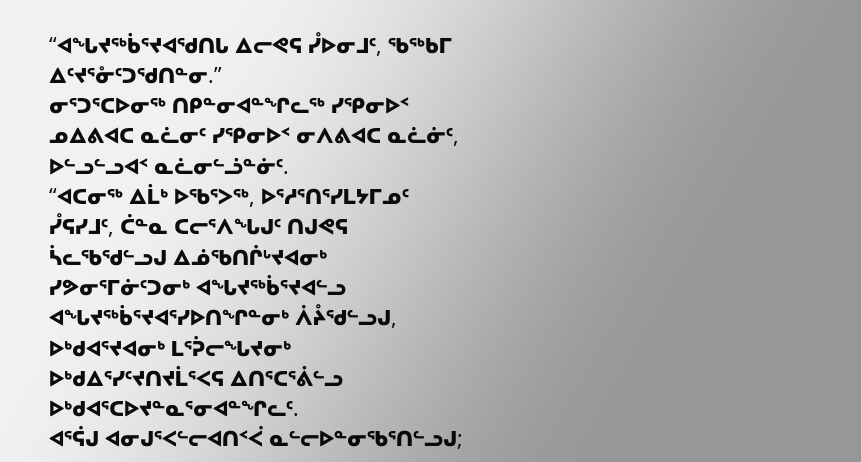“ᐊᖓᔪᖅᑳᕐᔪᐊᖁᑎᒐ ᐃᓕᕙᕋ ᓮᐅᓂᒧᑦ, ᖃᖅᑲᒥ ᐃᑦᔪᕐᓁᑦᑐᖁᑎᓐᓂ.”
ᓂᕐᑐᕐᑕᐅᓂᖅ ᑎᑭᓐᓂᐊᓐᖏᓚᖅ ᓯᕿᓂᐅᑉ ᓄᐃᕕᐊᑕ ᓇᓛᓂᑦ ᓯᕿᓂᐅᑉ ᓂᐱᕕᐊᑕ ᓇᓛᓃᑦ, ᐅᓪᓗᓪᓗᐊᑉ ᓇᓛᓂᓪᓘᓐᓃᑦ.
“ᐊᑕᓂᖅ ᐃᒫᒃ ᐅᖃᕐᐳᖅ, ᐅᕐᓱᕐᑎᕐᓯᒪᔭᒥᓄᑦ ᓮᕋᓯᒧᑦ, ᑖᓐᓇ ᑕᓕᕐᐱᖓᒍᑦ ᑎᒍᕙᕋ ᓵᓚᖃᖁᓪᓗᒍ ᐃᓅᖃᑎᒌᒡᔪᐊᓂᒃ ᓯᕗᓂᕐᒥᓃᑦᑐᓂᒃ ᐊᖓᔪᖅᑳᕐᔪᐊᓪᓗ ᐊᖓᔪᖅᑳᕐᔪᐊᕐᓯᐅᑎᖏᓐᓂᒃ ᐲᔧᖁᓪᓗᒍ, ᐅᒃᑯᐊᕐᔪᐊᓂᒃ ᒪᕐᕉᓕᖓᔪᓂᒃ ᐅᒃᑯᐃᕐᓯᑦᔪᑎᔪᒫᕐᐸᕋ ᐃᑎᕐᑕᕐᕖᓪᓗ ᐅᒃᑯᐊᕐᑕᐅᔪᓐᓇᕐᓂᐊᓐᖏᓚᑦ.
ᐊᕐᕌᒍ ᐊᓂᒍᕐᐸᓪᓕᐊᑎᑉᐹ ᓇᓪᓕᐅᓐᓂᖃᕐᑎᓪᓗᒍ;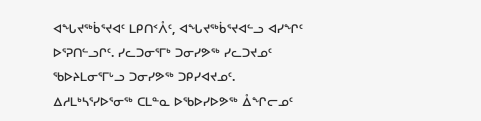ᐊᖓᔪᖅᑳᕐᔪᐊᑦ ᒪᑭᑎᑉᐰᑦ, ᐊᖓᔪᖅᑳᕐᔪᐊᓪᓗ ᐊᓯᖏᑦ ᐅᕐᕈᑎᓪᓗᒋᑦ. ᓯᓚᑐᓂᕐᒥᒃ ᑐᓂᓯᕗᖅ ᓯᓚᑐᔪᓄᑦ ᖃᐅᔨᒪᓂᕐᒥᒡᓗ ᑐᓂᓯᕗᖅ ᑐᑭᓯᐊᔪᓄᑦ.
ᐃᓱᒪᒃᓴᕐᓯᐅᕐᓂᖅ ᑕᒪᓐᓇ ᐅᖃᐅᓯᐅᕗᖅ ᐂᖏᓕᓄᑦ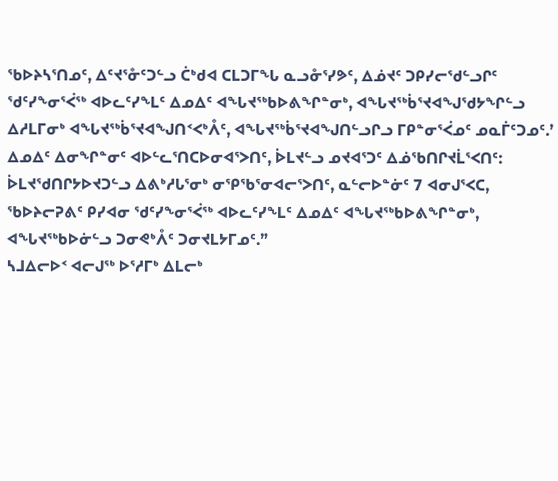ᖃᐅᔨᓴᕐᑎᓄᑦ, ᐃᑦᔪᕐᓁᑦᑐᓪᓗ ᑖᒃᑯᐊ ᑕᒪᑐᒥᖓ ᓇᓗᓁᕐᓯᕗᑦ, ᐃᓅᔪᑦ ᑐᑭᓯᓕᖁᓪᓗᒋᑦ ᖁᑦᓯᖕᓂᕐᐹᖅ ᐊᐅᓚᑦᓯᖕᒪᑦ ᐃᓄᐃᑦ ᐊᖓᔪᖅᑲᐅᕕᖏᓐᓂᒃ, ᐊᖓᔪᖅᑳᕐᔪᐊᖑᖁᔭᖏᓪᓗ ᐃᓱᒪᒥᓂᒃ ᐊᖓᔪᖅᑳᕐᔪᐊᖑᑎᑉᐸᒃᐰᑦ, ᐊᖓᔪᖅᑳᕐᔪᐊᖑᑎᓪᓗᒋᓗ ᒥᑭᓐᓂᕐᐹᓄᑦ ᓄᓇᒦᑦᑐᓄᑦ.’
ᐃᓄᐃᑦ ᐃᓂᖏᓐᓂᑦ ᐊᐅᓪᓚᕐᑎᑕᐅᓂᐊᕐᐳᑎᑦ, ᐆᒪᔪᓪᓗ ᓄᔪᐊᕐᑐᑦ ᐃᓅᖃᑎᒋᔪᒫᕐᐸᑎᑦ: ᐆᒪᔪᖁᑎᒋᔭᐅᔪᑐᓪᓗ ᐃᕕᒃᓱᒐᕐᓂᒃ ᓂᕿᖃᕐᓂᐊᓕᕐᐳᑎᑦ, ᓇᓪᓕᐅᓐᓃᑦ 7 ᐊᓂᒍᕐᐸᑕ, ᖃᐅᔨᓕᕈᕕᑦ ᑭᓯᐊᓂ ᖁᑦᓯᖕᓂᕐᐹᖅ ᐊᐅᓚᑦᓯᖕᒪᑦ ᐃᓄᐃᑦ ᐊᖓᔪᖅᑲᐅᕕᖏᓐᓂᒃ, ᐊᖓᔪᖅᑲᐅᓃᓪᓗ ᑐᓂᕙᒃᐰᑦ ᑐᓂᔪᒪᔭᒥᓄᑦ.”
ᓴᒧᐃᓕᐅᑉ ᐊᓕᒍᖅ ᐅᕐᓱᒥᒃ ᐃᒪᓕᒃ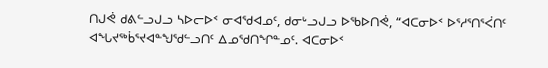ᑎᒍᕚ ᑯᕕᓪᓗᒍᓗ ᓴᐅᓕᐅᑉ ᓂᐊᖁᐊᓄᑦ, ᑯᓂᒡᓗᒍᓗ ᐅᖃᐅᑎᕚ, “ᐊᑕᓂᐅᑉ ᐅᕐᓱᕐᑎᕐᐹᑎᑦ ᐊᖓᔪᖅᑳᕐᔪᐊᓐᖑᖁᓪᓗᑎᑦ ᐃᓄᖁᑎᖏᓐᓄᑦ. ᐊᑕᓂᐅᑉ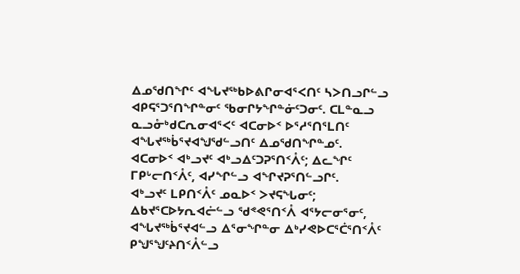ᐃᓄᖁᑎᖏᑦ ᐊᖓᔪᖅᑲᐅᕕᒋᓂᐊᕐᐸᑎᑦ ᓴᐳᑎᓗᒋᓪᓗ ᐊᑭᕋᕐᑐᕐᑎᖏᓐᓂᑦ ᖃᓂᒋᔭᖏᓐᓃᑦᑐᓂᑦ. ᑕᒪᓐᓇᓗ ᓇᓗᓁᒃᑯᑕᕆᓂᐊᕐᐸᑦ ᐊᑕᓂᐅᑉ ᐅᕐᓱᕐᑎᕐᒪᑎᑦ ᐊᖓᔪᖅᑳᕐᔪᐊᖑᖁᓪᓗᑎᑦ ᐃᓄᖁᑎᖏᓐᓄᑦ.
ᐊᑕᓂᐅᑉ ᐊᒃᓗᔪᑦ ᐊᒃᓗᐃᑦᑐᕈᕐᑎᑉᐰᑦ; ᐃᓚᖏᑦ ᒥᑭᒡᓕᑎᑉᐰᑦ, ᐊᓯᖏᓪᓗ ᐊᖏᔪᕈᕐᑎᓪᓗᒋᑦ.
ᐊᒃᓗᔪᑦ ᒪᑭᑎᑉᐰᑦ ᓄᓇᐅᑉ ᐳᔪᕋᖓᓂᑦ; ᐃᑲᔪᕐᑕᐅᔭᕆᐊᓖᓪᓗ ᖁᕝᕙᕐᑎᑉᐰ ᐊᕐᔭᓕᓂᕐᓂᑦ, ᐊᖓᔪᖅᑳᕐᔪᐊᓪᓗ ᐃᕐᓂᖏᓐᓂ ᐃᒃᓯᕙᐅᑕᕐᑖᕐᑎᑉᐰᑦ ᑭᖑᕐᖑᑦᔨᑎᑉᐰᓪᓗ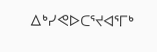ᐃᒃᓯᕙᐅᑕᕐᔪᐊᕐᒥᒃ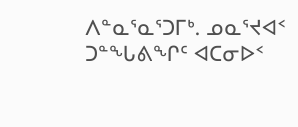ᐱᓐᓇᕐᓇᕐᑐᒥᒃ. ᓄᓇᕐᔪᐊᑉ ᑐᓐᖓᕕᖏᑦ ᐊᑕᓂᐅᑉ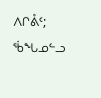ᐱᒋᕔᑦ; ᖄᖓᓄᓪᓗ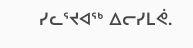ᓯᓚᕐᔪᐊᖅ ᐃᓕᓯᒪᕚ.